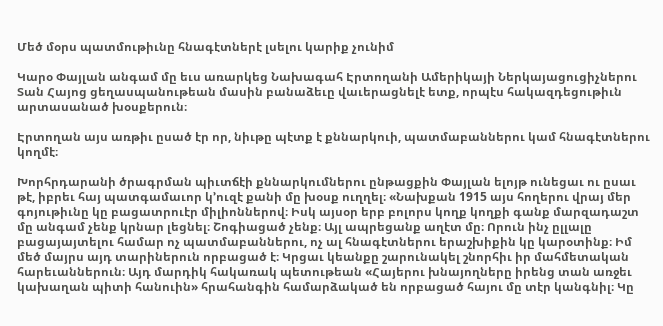Մեծ մօրս պատմութիւնը հնագէտներէ լսելու կարիք չունիմ

Կարօ Փայլան անգամ մը եւս առարկեց Նախագահ Էրտողանի Ամերիկայի Ներկայացուցիչներու Տան Հայոց ցեղասպանութեան մասին բանաձեւը վաւերացնելէ ետք, որպէս հակազդեցութիւն արտասանած խօսքերուն։

Էրտողան այս առթիւ ըսած էր որ, նիւթը պէտք է քննարկուի, պատմաբաններու կամ հնագէտներու կողմէ։

Խորհրդարանի ծրագրման պիւտճէի քննարկումներու ընթացքին Փայլան ելոյթ ունեցաւ ու ըսաւ թէ, իբրեւ հայ պատգամաւոր կ՚ուզէ քանի մը խօսք ուղղել։ «Նախքան 1915 այս հողերու վրայ մեր գոյութիւնը կը բացատրուէր միլիոններով։ Իսկ այսօր երբ բոլորս կողք կողքի գանք մարզադաշտ մը անգամ չենք կրնար լեցնել։ Շոգիացած չենք։ Այլ ապրեցանք աղէտ մը։ Որուն ինչ ըլլալը բացայայտելու համար ոչ պատմաբաններու, ոչ ալ հնագէտներու երաշխիքին կը կարօտինք։ Իմ մեծ մայրս այդ տարիներուն որբացած է։ Կրցաւ կեանքը շարունակել շնորհիւ իր մահմետական հարեւաններուն։ Այդ մարդիկ հակառակ պետութեան «Հայերու խնայողները իրենց տան առջեւ կախաղան պիտի հանուին» հրահանգին համարձակած են որբացած հայու մը տէր կանգնիլ։ Կը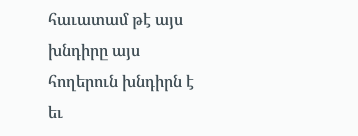հաւատամ թէ այս խնդիրը այս հողերուն խնդիրն է եւ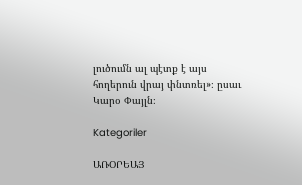լուծումն ալ պէտք է այս հողերուն վրայ փնտռել»։ ըսաւ Կարօ Փայլն։

Kategoriler

ԱՌՕՐԵԱՅ